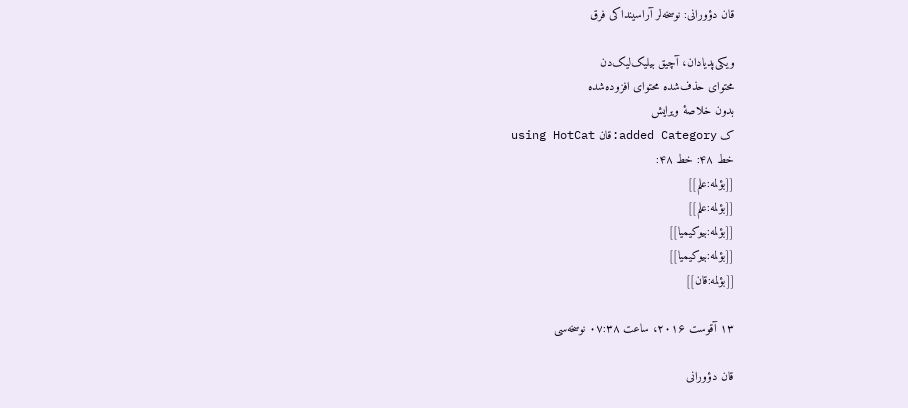قان دؤورانی: نوسخه‌لر آراسینداکی فرق

ویکی‌پدیادان، آچیق بیلیک‌لیک‌دن
محتوای حذف‌شده محتوای افزوده‌شده
بدون خلاصۀ ویرایش
ک added Category:قان using HotCat
خط ۴۸: خط ۴۸:
[[بؤلمه:علم]]
[[بؤلمه:علم]]
[[بؤلمه:بیوکیمیا]]
[[بؤلمه:بیوکیمیا]]
[[بؤلمه:قان]]

۱۳ آقوست ۲۰۱۶، ساعت ۰۷:۳۸ نوسخه‌سی

قان دؤورانی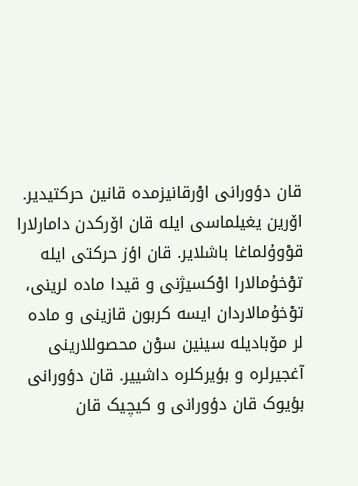قان دؤورانی اوْرقانیزمده قانین حرکتیدیر. اۆرین یغیلماسی ایله قان اۆرکدن دامارلارا قوْوۇلماغا باشلایر. قان اؤز حرکتی ایله توْخۇمالارا اوْکسیژنی و قیدا ماده لرینی، توْخۇمالاردان ایسه کربون قازینی و ماده لر مۆبادیله سینین سوْن محصوللارینی آغجیرلره و بؤیرکلره داشییر. قان دؤورانی بؤیوک قان دؤورانی و کیچیک قان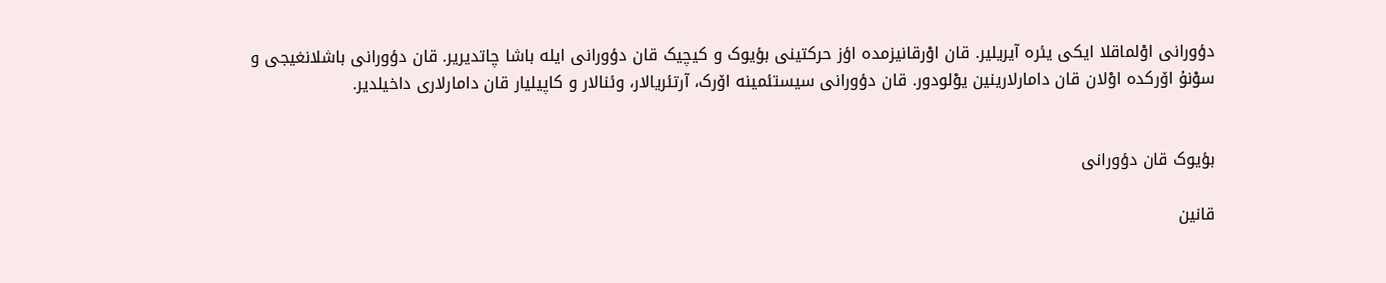دؤورانی اوْلماقلا ایکی یئره آیریلیر. قان اوْرقانیزمده اؤز حرکتینی بؤیوک و کیچیک قان دؤورانی ایله باشا چاتدیریر. قان دؤورانی باشلانغیجی و سوْنۇ اۆرکده اوْلان قان دامارلارینین یوْلودور. قان دؤورانی سیستئمینه اۆرک، آرتئریالار، وئنالار و کاپیلیار قان دامارلاری داخیلدیر.


بؤیوک قان دؤورانی

قانین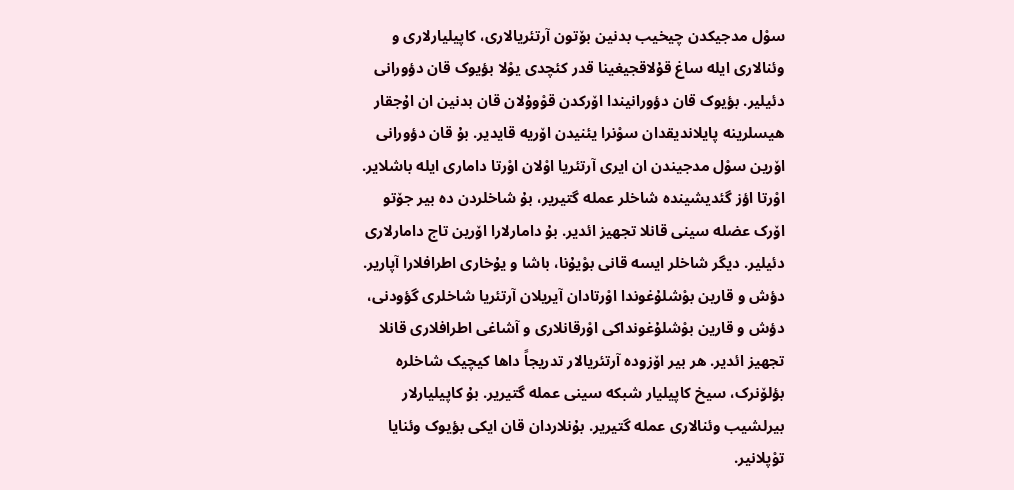سوْل مدجیکدن چیخیب بدنین بۆتون آرتئریالاری، کاپیلیارلاری و وئنالاری ایله ساغ قۇلاقجیغینا قدر کئچدی یوْلا بؤیوک قان دؤورانی دئیلیر. بؤیوک قان دؤورانیندا اۆرکدن قوْوۇلان قان بدنین ان اۇجقار هیسلرینه پایلاندیقدان سوْنرا یئنیدن اۆریه قایدیر. بۇ قان دؤورانی اۆرین سوْل مدجیندن ان ایری آرتئریا اوْلان اوْرتا داماری ایله باشلایر. اوْرتا اؤز گئدیشینده شاخلر عمله گتیریر، بۇ شاخلردن ده بیر جۆتو اۆرک عضله سینی قانلا تجهیز ائدیر. بۇ دامارلارا اۆرین تاج دامارلاری دئیلیر. دیگر شاخلر ایسه قانی بوْیۇنا، باشا و یۇخاری اطرافلارا آپاریر. دؤش و قارین بوْشلۇغوندا اوْرتادان آیریلان آرتئریا شاخلری گؤودنی، دؤش و قارین بوْشلۇغونداکی اوْرقانلاری و آشاغی اطرافلاری قانلا تجهیز ائدیر. هر بیر اۆزوده آرتئریالار تدریجاً داها کیچیک شاخلره بؤلۆنرک، سیخ کاپیلیار شبکه سینی عمله گتیریر. بۇ کاپیلیارلار بیرلشیب وئنالاری عمله گتیریر. بۇنلاردان قان ایکی بؤیوک وئنایا توْپلانیر.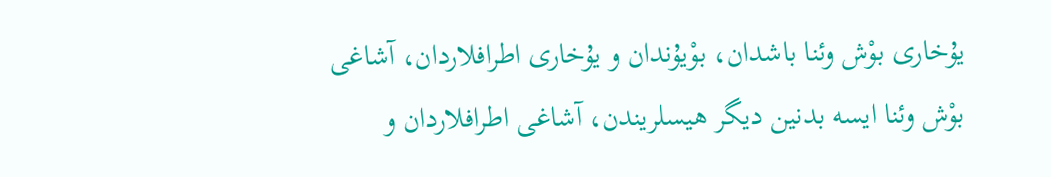یۇخاری بوْش وئنا باشدان، بوْیۇندان و یۇخاری اطرافلاردان، آشاغی بوْش وئنا ایسه بدنین دیگر هیسلریندن، آشاغی اطرافلاردان و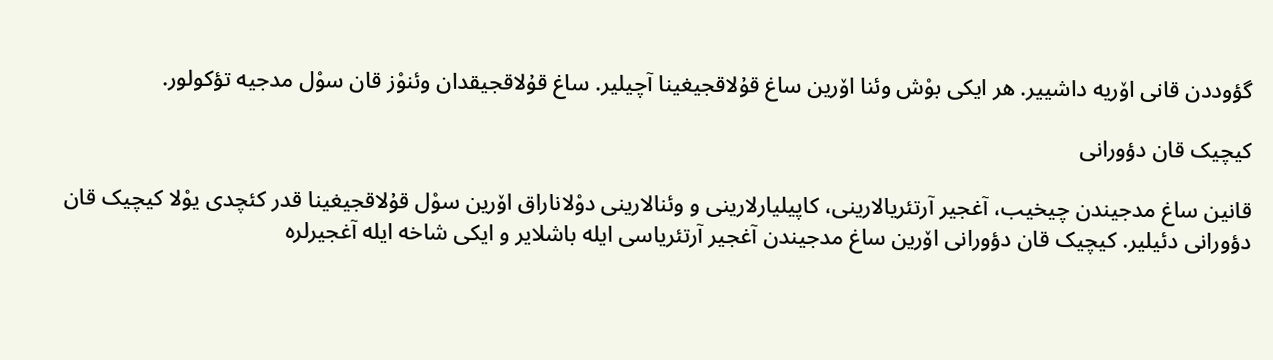گؤوددن قانی اۆریه داشییر. هر ایکی بوْش وئنا اۆرین ساغ قۇلاقجیغینا آچیلیر. ساغ قۇلاقجیقدان وئنوْز قان سوْل مدجیه تؤکولور.

کیچیک قان دؤورانی

قانین ساغ مدجیندن چیخیب، آغجیر آرتئریالارینی، کاپیلیارلارینی و وئنالارینی دوْلاناراق اۆرین سوْل قۇلاقجیغینا قدر کئچدی یوْلا کیچیک قان دؤورانی دئیلیر. کیچیک قان دؤورانی اۆرین ساغ مدجیندن آغجیر آرتئریاسی ایله باشلایر و ایکی شاخه ایله آغجیرلره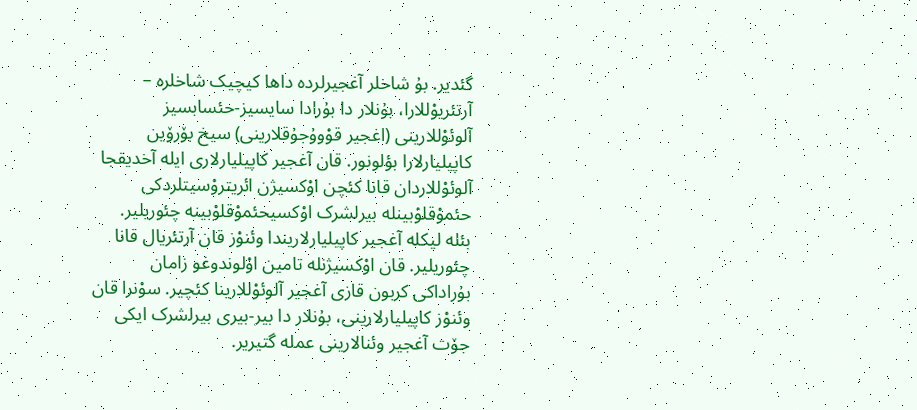گئدیر. بۇ شاخلر آغجیرلرده داها کیچیک شاخلره – آرتئریوْللارا، بۇنلار دا بۇرادا سایسیز-حئسابسیز آلوئوْللارینی (اغجیر قوْوۇجۇقلارینی) سیخ بۆرۆین کاپیلیارلارا بؤلونور. قان آغجیر کاپیلیارلاری ایله آخدیقجا آلوئوْللاردان قانا کئچن اوْکسیژن ائریتروْسیتلردکی حئموْقلوْبینله بیرلشرک اوْکسیحئموْقلوْبینه چئوریلیر. بئله لیکله آغجیر کاپیلیارلاریندا وئنوْز قان آرتئریال قانا چئوریلیر. قان اوْکسیژنله تامین اوْلوندوغو زامان بۇراداکی کربون قازی آغجیر آلوئوْللارینا کئچیر. سوْنرا قان وئنوْز کاپیلیارلارینی، بۇنلار دا بیر-بیری بیرلشرک ایکی جۆت آغجیر وئنالارینی عمله گتیریر.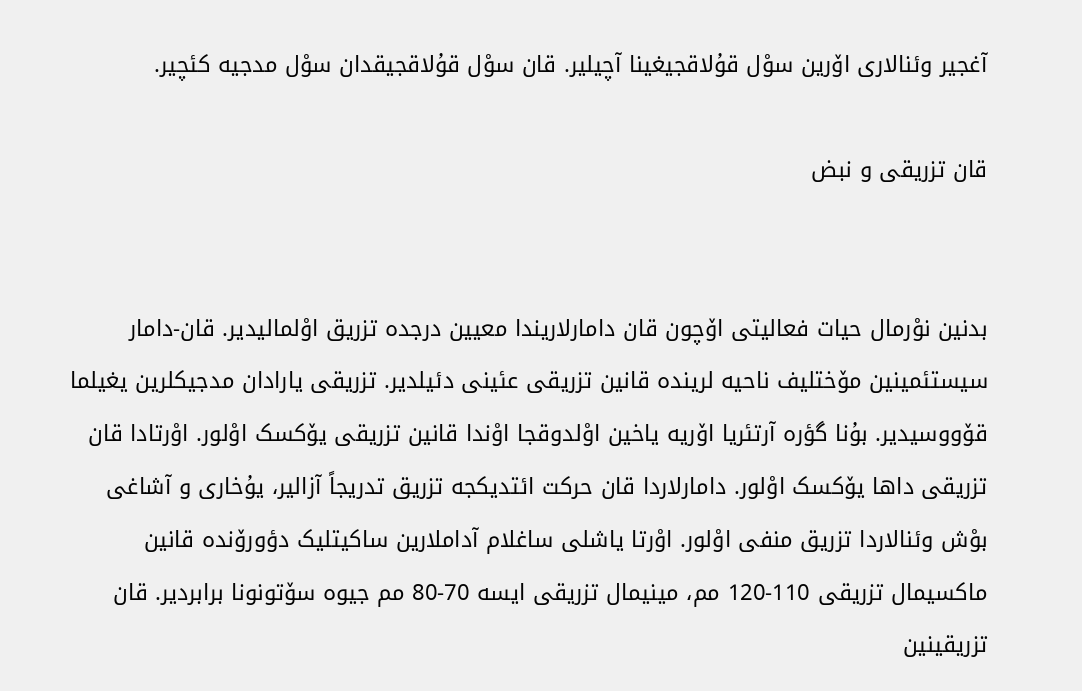آغجیر وئنالاری اۆرین سوْل قۇلاقجیغینا آچیلیر. قان سوْل قۇلاقجیقدان سوْل مدجیه کئچیر.

قان تزریقی و نبض


بدنین نوْرمال حیات فعالیتی اۆچون قان دامارلاریندا معیین درجده تزریق اوْلمالیدیر. قان-دامار سیستئمینین مۆختلیف ناحیه لرینده قانین تزریقی عئینی دئیلدیر. تزریقی یارادان مدجیکلرین یغیلما قۆووسیدیر. بۇنا گؤره آرتئریا اۆریه یاخین اوْلدوقجا اوْندا قانین تزریقی یۆکسک اوْلور. اوْرتادا قان تزریقی داها یۆکسک اوْلور. دامارلاردا قان حرکت ائتدیکجه تزریق تدریجاً آزالیر، یۇخاری و آشاغی بوْش وئنالاردا تزریق منفی اوْلور. اوْرتا یاشلی ساغلام آداملارین ساکیتلیک دؤورۆنده قانین ماکسیمال تزریقی 110-120 مم، مینیمال تزریقی ایسه 70-80 مم جیوه سۆتونونا برابردیر. قان تزریقینین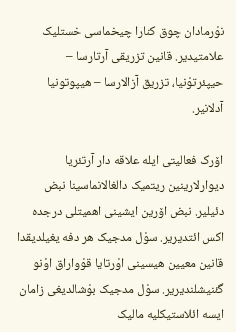نوْرمادان چوق کنارا چیخماسی خستلیک علامتیدیر. قانین تزریقی آرتارسا – حیپئرتوْنیا، تزریق آزالارسا – هیپوتونیا آدلانیر.

اۆرک فعالیتی ایله علاقه دار آرتئریا دیوارلارینین ریتمیک دالغالانماسینا نبض دئیلیر. نبض اۆرین ایشینی اهمیتلی درجده اکس ائتدیریر. سوْل مدجیک هر دفه یغیلدیقدا قانین معیین هیسینی اوْرتایا قوْواراق اوْنو گئنیشلندیریر. سوْل مدجیک بوْشالدیغی زامان ایسه ائلاستیکلیه مالیک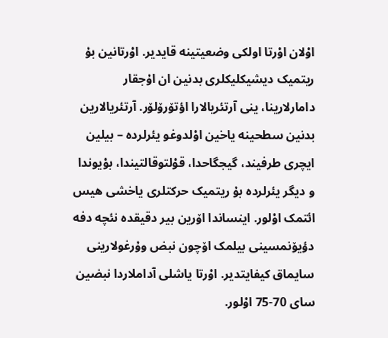اوْلان اوْرتا اولکی وضعیتینه قایدیر. اوْرتانین بۇ ریتمیک دیشیکلیکلری بدنین ان اۇجقار دامارلارینا، ینی آرتئریالارا اؤتۆرۆلۆر. آرتئریالارین بدنین سطحینه یاخین اوْلدوغو یئرلرده – بیلین ایچری طرفیند، گیجگاحدا، قوْلتوقالتیندا، بوْیوندا و دیگر یئرلرده بۇ ریتمیک حرکتلری یاخشی هیس ائتمک اوْلور. اینساندا اۆرین بیر دقیقده نئچه دفه دؤیۆنمسینی بیلمک اۆچون نبض وۇرغولارینی سایماق کیفایتدیر. اوْرتا یاشلی آداملاردا نبضین سای 70-75 اوْلور.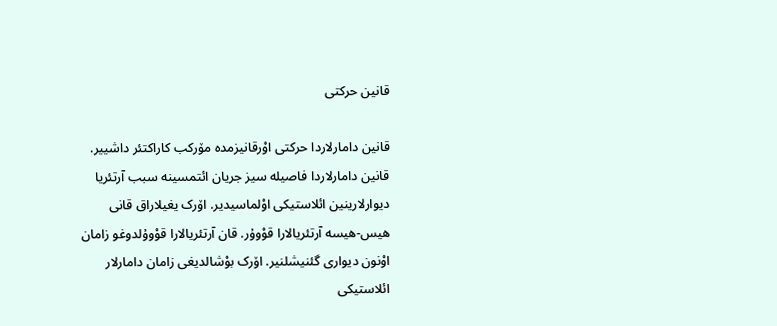قانین حرکتی

قانین دامارلاردا حرکتی اوْرقانیزمده مۆرکب کاراکتئر داشییر. قانین دامارلاردا فاصیله سیز جریان ائتمسینه سبب آرتئریا دیوارلارینین ائلاستیکی اوْلماسیدیر. اۆرک یغیلاراق قانی هیس-هیسه آرتئریالارا قوْوۇر. قان آرتئریالارا قوْوۇلدوغو زامان اوْنون دیواری گئنیشلنیر. اۆرک بوْشالدیغی زامان دامارلار ائلاستیکی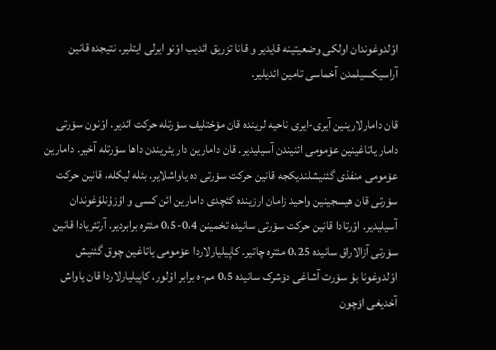اوْلدوغوندان اولکی وضعیتینه قایدیر و قانا تزریق ائدیب اوْنو ایرلی ایتلیر. نتیجده قانین آراسیکسیلمدن آخماسی تامین ائدیلیر.

قان دامارلارینین آیری-ایری ناحیه لرینده قان مۆختلیف سۆرتله حرکت ائدیر. اوْنون سۆرتی دامار یاتاغینین عۆمومی ائنیندن آسیلیدیر. قان دامارین دار یئریندن داها سۆرتله آخیر. دامارین عۆمومی منفذی گئنیشلندیکجه قانین حرکت سۆرتی ده یاواشلایر. بئله لیکله، قانین حرکت سۆرتی قان هیسجینین واحید زامان ارزینده کئچدی دامارین ائن کسی و اۇزۇنلۇغوندان آسیلیدیر. اوْرتادا قانین حرکت سۆرتی سانیده تخمینن 0،4-0،5 مئتره برابردیر. آرتئریادا قانین سۆرتی آزالاراق سانیده 0،25 مئتره چاتیر. کاپیلیارلاردا عۆمومی یاتاغین چوق گئنیش اوْلدوغونا بۇ سۆرت آشاغی دۆشرک سانیده 0،5 مم-ه برابر اوْلور. کاپیلیارلاردا قان یاواش آخدیغی اۆچون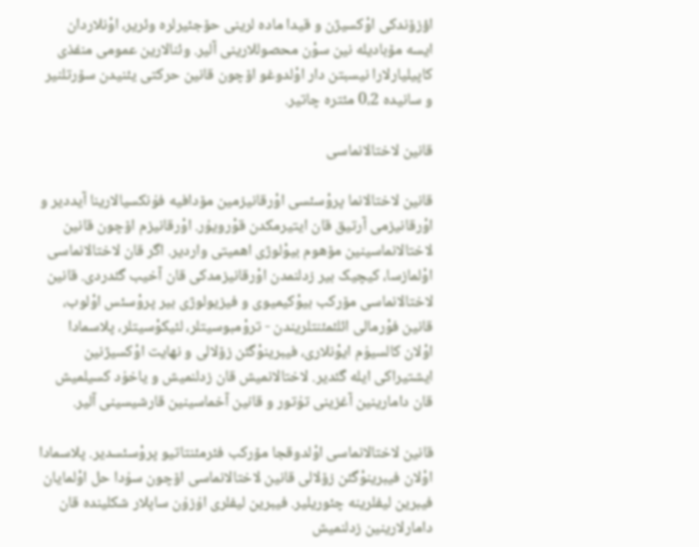اؤزۆندکی اوْکسیژن و قیدا ماده لرینی حۆجئیرلره وئریر، اوْنلاردان ایسه مۆبادیله نین سوْن محصوللارینی آلیر. وئنالارین عمومی منفذی کاپیلیارلارا نیسبتن دار اوْلدوغو اۆچون قانین حرکتی یئنیدن سۆرتلنیر و سانیده 0،2 مئتره چاتیر.

قانین لاختالانماسی

قانین لاختالانما پروْسئسی اوْرقانیزمین مۆدافیه فۇنکسیالارینا آیددیر و اوْرقانیزمی آرتیق قان ایتیرمکدن قوْرویۇر. اوْرقانیزم اۆچون قانین لاختالانماسینین مۆهوم بیوْلوژی اهمیتی واردیر. اگر قان لاختالانماسی اوْلمازسا، کیچیک بیر زدلنمدن اوْرقانیزمدکی قان آخیب گئدردی. قانین لاختالانماسی مۆرکب بیوْکیمیوی و فیزیولوژی بیر پروْسئس اوْلوب، قانین فوْرمالی ائلئمئنتلریندن - تروْمبوسیتلر، لئیکوْسیتلر، پلاسمادا اوْلان کالسیۇم ایوْنلاری، فیبرینوْگئن زۆلالی و نهایت اوْکسیژنین ایشتیراکی ایله گئدیر. لاختالانمیش قان زدلنمیش و یاخۇد کسیلمیش قان دامارینین آغزینی تۇتور و قانین آخماسینین قارشیسینی آلیر.

قانین لاختالانماسی اوْلدوقجا مۆرکب فئرمئنتاتیو پروْسئسدیر. پلاسمادا اوْلان فیبرینوْگئن زۆلالی قانین لاختالانماسی اۆچون سۇدا حل اوْلمایان فیبرین لیفلرینه چئوریلیر. فیبرین لیفلری اۇزۇن ساپلار شکلینده قان دامارلارینین زدلنمیش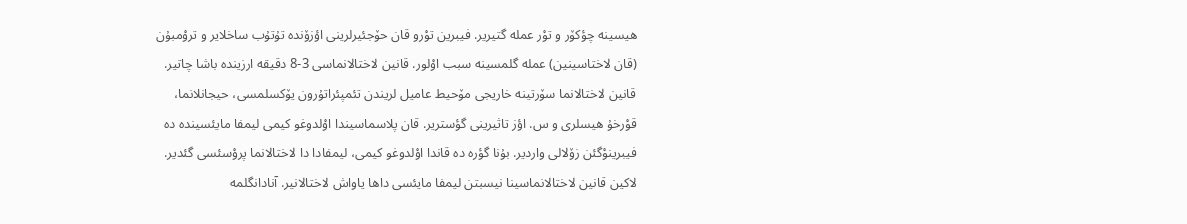هیسینه چؤکۆر و توْر عمله گتیریر. فیبرین توْرو قان حۆجئیرلرینی اؤزۆنده تۇتۇب ساخلایر و تروْمبۇن (قان لاختاسینین) عمله گلمسینه سبب اوْلور. قانین لاختالانماسی 3-8 دقیقه ارزینده باشا چاتیر. قانین لاختالانما سۆرتینه خاریجی مۆحیط عامیل لریندن تئمپئراتۇرون یۆکسلمسی، حیجانلانما، قوْرخۇ هیسلری و س. اؤز تاثیرینی گؤستریر. قان پلاسماسیندا اوْلدوغو کیمی لیمفا مایئسینده ده فیبرینوْگئن زۆلالی واردیر. بۇنا گؤره ده قاندا اوْلدوغو کیمی، لیمفادا دا لاختالانما پروْسئسی گئدیر. لاکین قانین لاختالانماسینا نیسبتن لیمفا مایئسی داها یاواش لاختالانیر. آنادانگلمه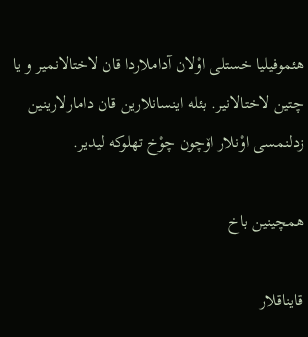هئموفیلیا خستلی اوْلان آداملاردا قان لاختالانمیر و یا چتین لاختالانیر. بئله اینسانلارین قان دامارلارینین زدلنمسی اوْنلار اۆچون چوْخ تهلوکه لیدیر.

همچینین باخ

قایناقلار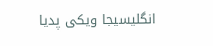انگلیسیجا ویکی پدیا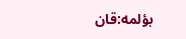بؤلمه‌:قان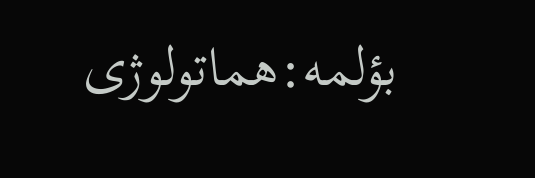بؤلمه‌:هماتولوژی